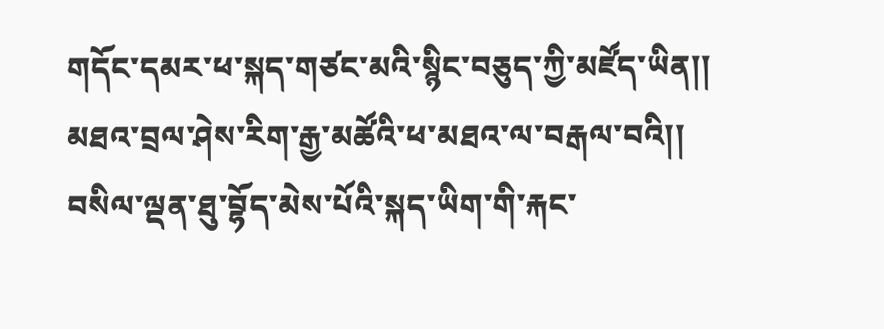གདོང་དམར་ཕ་སྐད་གཙང་མའི་སྙིང་བཅུད་ཀྱི་མཛོད་ཡིན།།
མཐའ་བྲལ་ཤེས་རིག་རྒྱ་མཚོའི་ཕ་མཐའ་ལ་བརྒལ་བའི།།
བསིལ་ལྡན་ཐུ་བྷོད་མེས་པོའི་སྐད་ཡིག་གི་རྐང་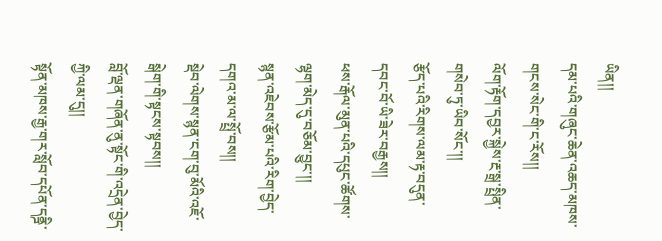ཡིན།།
དམ་པའི་གཞུང་ཆེན་འཆད་མཁས་གངས་སེང་གི་ང་རོས།།
ལོག་རྟོག་དབྱར་སྐྱེས་རྔ་སྒྲ་སྤྲིན་གསེབ་ཏུ་ཡིབ་སོང་།།
རྩོད་པའི་རིགས་ལམ་རྟ་བདུན་དབང་བོ་ཡི་ཟེར་བརྒྱས།།
ཕས་རྒོལ་མུན་པའི་དཔུང་ཚོགས་ལྷག་མེད་དུ་བཅོམ་བྱུང་།།
སྙན་འཇེབས་རྩོམ་པའི་རིག་བྱེད་དགའ་མ་ལ་སྤྲོ་བས།།
སྡེབ་ལེགས་སྙན་ངག་བུ་མོའི་འཇོ་སྒེག་གི་སྟངས་སྟབས།།
བློ་ལྡན་གཞོན་ནུ་སྟོང་གི་འདྲེན་བྱེད་ཀྱི་ལམ་དུ།།
སྟོན་མཁས་རྒྱ་གར་སློབ་དཔོན་དནྜི་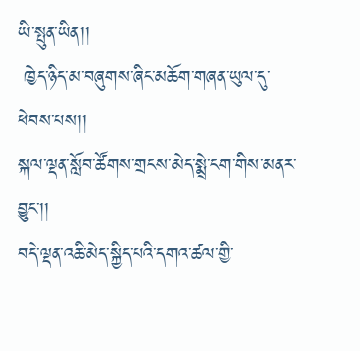ཡི་སྤུན་ཡིན།།
 ཁྱེད་ཉིད་མ་བཞུགས་ཞིང་མཆོག་གཞན་ཡུལ་དུ་ཕེབས་པས།།
སྐལ་ལྡན་སློབ་ཚོགས་གྲངས་མེད་སྨྲེ་ངག་གིས་མནར་བྱུང་།།
བདེ་ལྡན་འཆི་མེད་སྐྱིད་པའི་དགའ་ཚལ་གྱི་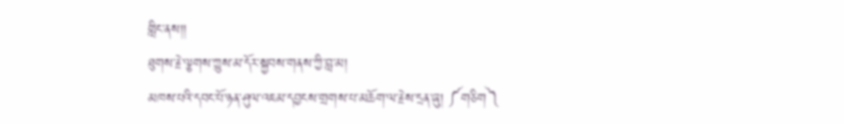གླིང་ནས།།
ཐུགས་རྗེ་ལྕགས་ཀྱུས་མ་དོར་སྐྱབས་གནས་ཀྱི་བླ་མ།
མཁས་པའི་དབང་པོ་ཉན་ཤུལ་འཇམ་དབྱངས་གྲགས་པ་མཆོག་ལ་རྗེས་དྲན་ཞུ། ༼གཅིག༽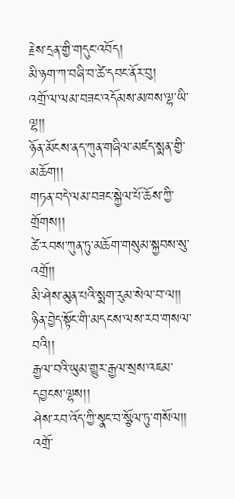རྗེས་དྲན་གྱི་གདུང་འབོད།
མི་ཉག་ཀ་བཞི་བ་ཚེ་དབང་ནོར་བུ།
འགྲོ་ལ་ལམ་བཟང་འདོམས་མཁས་ལྷ་ཡི་ལྷ།།
ཉོན་མོངས་ནད་ཀུན་གཞིལ་མཛད་སྨན་གྱི་མཆོག།།
གཏན་བདེ་ལམ་བཟང་སྐྱེལ་པོ་ཆོས་ཀྱི་གྲོགས།།
ཚེ་རབས་ཀུན་ཏུ་མཆོག་གསུམ་སྐྱབས་སུ་འགྲོ།།
མི་ཤེས་མུན་པའི་སྨག་རུམ་སེལ་བ་ལ།།
ཉིན་བྱེད་སྟོང་གི་མདངས་ལས་རབ་གསལ་བའི།།
རྒྱལ་བའི་ཡུམ་གྱུར་རྒྱལ་སྲས་འཇམ་དབྱངས་ལྷས།།
ཤེས་རབ་འོད་ཀྱི་སྣང་བ་སྩོལ་ཏུ་གསོལ།།
འགྲོ་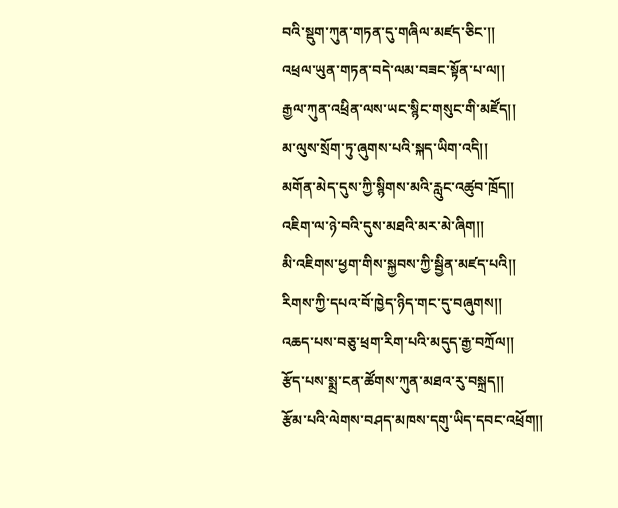བའི་སྡུག་ཀུན་གཏན་དུ་གཞིལ་མཛད་ཅིང་།།
འཕྲལ་ཡུན་གཏན་བདེ་ལམ་བཟང་སྟོན་པ་ལ།།
རྒྱལ་ཀུན་འཕྲིན་ལས་ཡང་སྙིང་གསུང་གི་མཛོད།།
མ་ལུས་སྲོག་ཏུ་ཞུགས་པའི་སྐད་ཡིག་འདི།།
མགོན་མེད་དུས་ཀྱི་སྙིགས་མའི་རླུང་འཚུབ་ཁྲོད།།
འཇིག་ལ་ཉེ་བའི་དུས་མཐའི་མར་མེ་ཞིག།།
མི་འཇིགས་ཕྱག་གིས་སྐྱབས་ཀྱི་སྦྱིན་མཛད་པའི།།
རིགས་ཀྱི་དཔའ་བོ་ཁྱེད་ཉིད་གང་དུ་བཞུགས།།
འཆད་པས་བཅུ་ཕྲག་རིག་པའི་མདུད་རྒྱ་བཀྲོལ།།
རྩོད་པས་སྨྲ་ངན་ཚོགས་ཀུན་མཐའ་རུ་བསྐྲད།།
རྩོམ་པའི་ལེགས་བཤད་མཁས་དགུ་ཡིད་དབང་འཕྲོག།།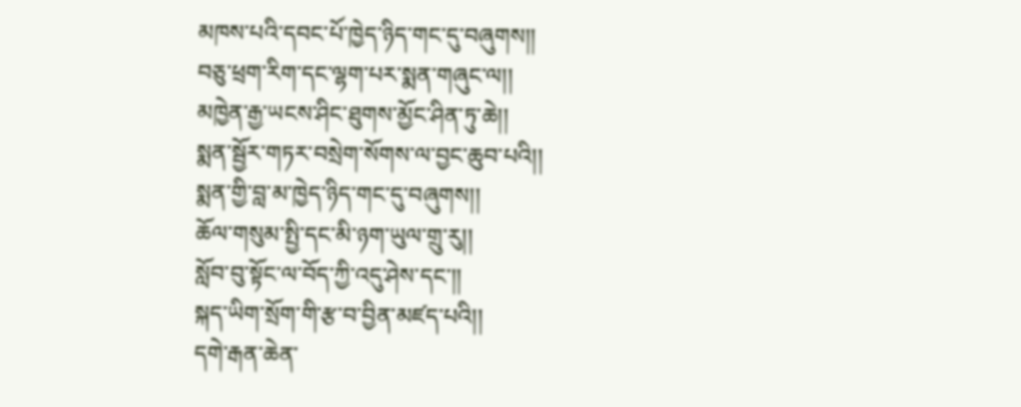མཁས་པའི་དབང་པོ་ཁྱེད་ཉིད་གང་དུ་བཞུགས།།
བཅུ་ཕྲག་རིག་དང་ལྷག་པར་སྨན་གཞུང་ལ།།
མཁྱེན་རྒྱ་ཡངས་ཤིང་ཐུགས་མྱོང་ཤིན་ཏུ་ཆེ།།
སྨན་སྦྱོར་གཏར་བསྲེག་སོགས་ལ་བྱང་ཆུབ་པའི།།
སྨན་གྱི་བླ་མ་ཁྱེད་ཉིད་གང་དུ་བཞུགས།།
ཆོལ་གསུམ་སྤྱི་དང་མི་ཉག་ཡུལ་གྲུ་རུ།།
སློབ་བུ་སྟོང་ལ་བོད་ཀྱི་འདུ་ཤེས་དང་།།
སྐད་ཡིག་སྲོག་གི་རྩ་བ་བྱིན་མཛད་པའི།།
དགེ་རྒན་ཆེན་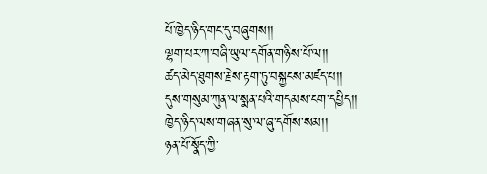པོ་ཁྱེད་ཉིད་གང་དུ་བཞུགས།།
ལྷག་པར་ཀ་བཞི་ཡུལ་དགོན་གཉིས་པོ་ལ།།
ཚད་མེད་ཐུགས་རྗེས་རྟག་ཏུ་བསྐྱངས་མཛད་པ།།
དུས་གསུམ་ཀུན་ལ་སྨན་པའི་གདམས་ངག་དཔྱིད།།
ཁྱེད་ཉིད་ལས་གཞན་སུ་ལ་ཞུ་དགོས་སམ།།
ཉན་པོ་སྣོད་ཀྱི་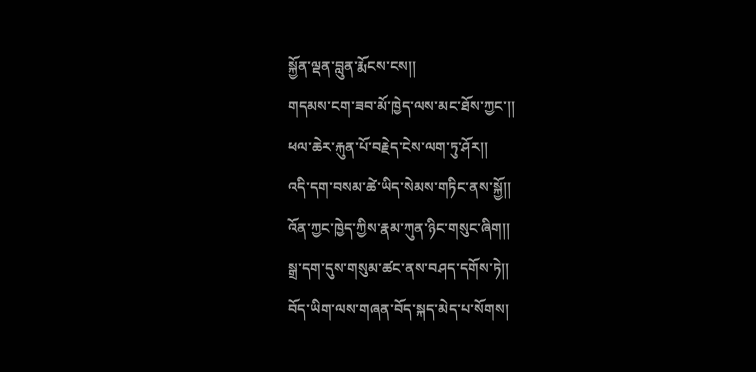སྐྱོན་ལྡན་བླུན་རྨོངས་ངས།།
གདམས་ངག་ཟབ་མོ་ཁྱེད་ལས་མང་ཐོས་ཀྱང་།།
ཕལ་ཆེར་རྐུན་པོ་བརྗེད་ངེས་ལག་ཏུ་ཤོར།།
འདི་དག་བསམ་ཚེ་ཡིད་སེམས་གཏིང་ནས་སྐྱོ།།
འོན་ཀྱང་ཁྱེད་ཀྱིས་རྣམ་ཀུན་ཉིང་གསུང་ཞིག།།
སྒྲ་དག་དུས་གསུམ་ཚང་ནས་བཤད་དགོས་ཏེ།།
བོད་ཡིག་ལས་གཞན་བོད་སྐད་མེད་པ་སོགས།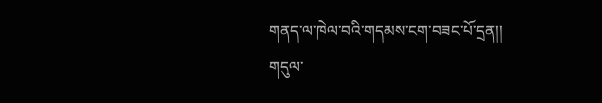གནད་ལ་ཁེལ་བའི་གདམས་ངག་བཟང་པོ་དྲན།།
གདུལ་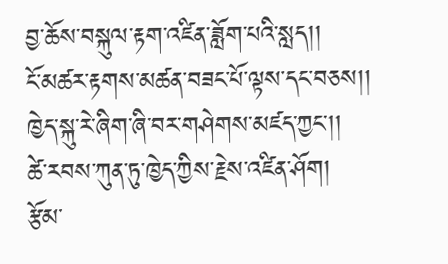བྱ་ཆོས་བསྐུལ་རྟག་འཛིན་ཟློག་པའི་སླད།།
ངོ་མཚར་རྟགས་མཚན་བཟང་པོ་ལྟས་དང་བཅས།།
ཁྱེད་སྐུ་རེ་ཞིག་ཞི་བར་གཤེགས་མཛད་ཀྱང་།།
ཚེ་རབས་ཀུན་ཏུ་ཁྱེད་ཀྱིས་རྗེས་འཛིན་ཤོག།
རྩོམ་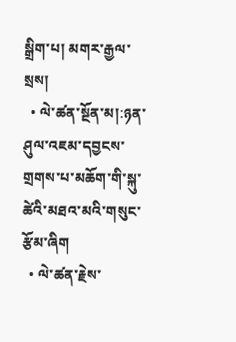སྒྲིག་པ། མགར་རྒྱལ་སྲས།
  • ལེ་ཚན་སྔོན་མ།:ཉན་ཤུལ་འཇམ་དབྱངས་གྲགས་པ་མཆོག་གི་སྐུ་ཚེའི་མཐའ་མའི་གསུང་རྩོམ་ཞིག
  • ལེ་ཚན་རྗེས་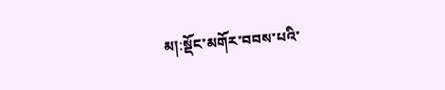མ།:སྡོང་མགོར་བབས་པའི་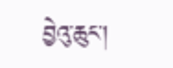བྱེའུ་ཆུང་།